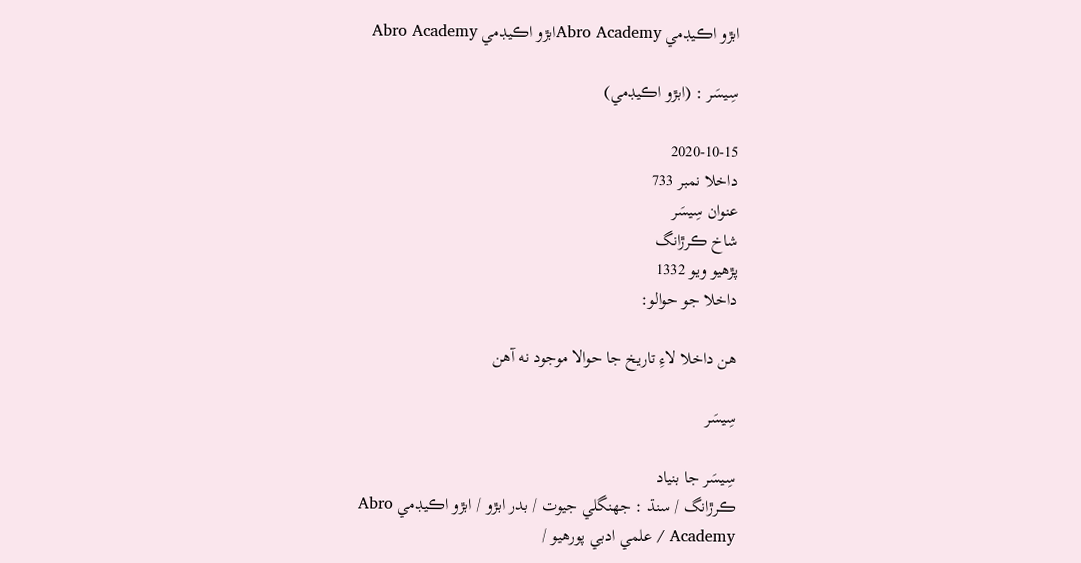ابڙو اڪيڊمي Abro Academyابڙو اڪيڊمي Abro Academy

سِيسَر : (ابڙو اڪيڊمي)

2020-10-15
داخلا نمبر 733
عنوان سِيسَر
شاخ ڪرڙانگ
پڙهيو ويو 1332
داخلا جو حوالو:

هن داخلا لاءِ تاريخ جا حوالا موجود نه آهن

سِيسَر

سِيسَر جا بنياد
ڪرڙانگ / سنڌ : جھنگلي جيوت / بدر ابڙو / ابڙو اڪيڊمي Abro Academy / علمي ادبي پورهيو /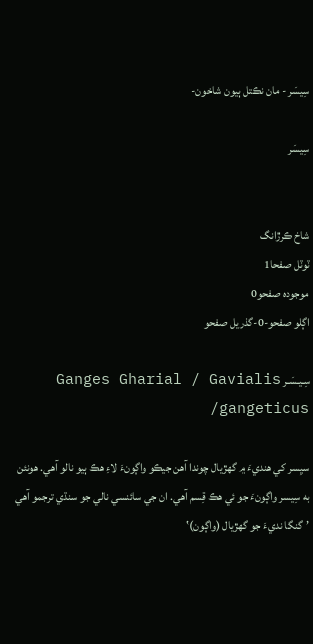سِيسَر - مان نڪتل ٻيون شاخون-

سِيسَر


شاخ ڪرڙانگ
ٽوٽل صفحا1
موجودہ صفحو0
اڳلو صفحو-0-گذريل صفحو

سِـيـسَـر Ganges Gharial / Gavialis gangeticus/

سيِسر کي ھنديءَ ۾ گھڙيال چوندا آھن جيڪو واڳونءَ لاءِ ھڪ ٻيو نالو آھي. ھونئن به سِيسر واڳونءَ جو ئي ھڪ قِسم آھي. ان جي سائنسي نالي جو سنڌي ترجمو آھي ’گنگا نديءَ جو گھڙيال (واڳون)‛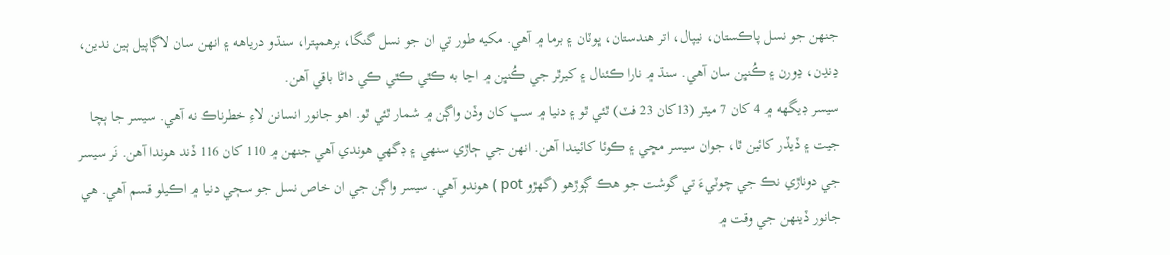جنھن جو نسل پاڪستان، نيپال، اتر ھندستان، ڀوٽان ۽ برما ۾ آھي. مکيه طور تي ان جو نسل گنگا، برھمپترا، سنڌو درياھه ۽ انھن سان لاڳاپيل ٻين ندين، ڍنڍن، ڍورن ۽ ڪُنڀن سان آھي. سنڌ ۾ نارا ڪئنال ۽ کيرٿر جي ڪُنڀن ۾ اڃا به ڪٿي ڪٿي ڪي داڻا باقي آھن.
سيسر ڊيگھه ۾ 4 کان 7 ميٽر (13کان 23 فٽ) ٿئي ٿو ۽ دنيا ۾ سڀ کان وڏن واڳن ۾ شمار ٿئي ٿو. اھو جانور انسانن لاءِ خطرناڪ نه آھي. سيسر جا ٻچا جيت ۽ ڏيڏر کائين ٿا، جوان سيسر مڇي ۽ ڪوئا کائيندا آھن. انھن جي ڄاڙي سنھي ۽ ڊگھي ھوندي آھي جنھن ۾ 110 کان 116 ڏند ھوندا آھن. نَر سيسر جي دوناڙي نڪ جي چوٽيءَ تي گوشت جو ھڪ ڳوڙھو (گھڙو pot ) ھوندو آھي. سيسر واڳن جي ان خاص نسل جو سڄي دنيا ۾ اڪيلو قسم آھي. ھي جانور ڏينھن جي وقت ۾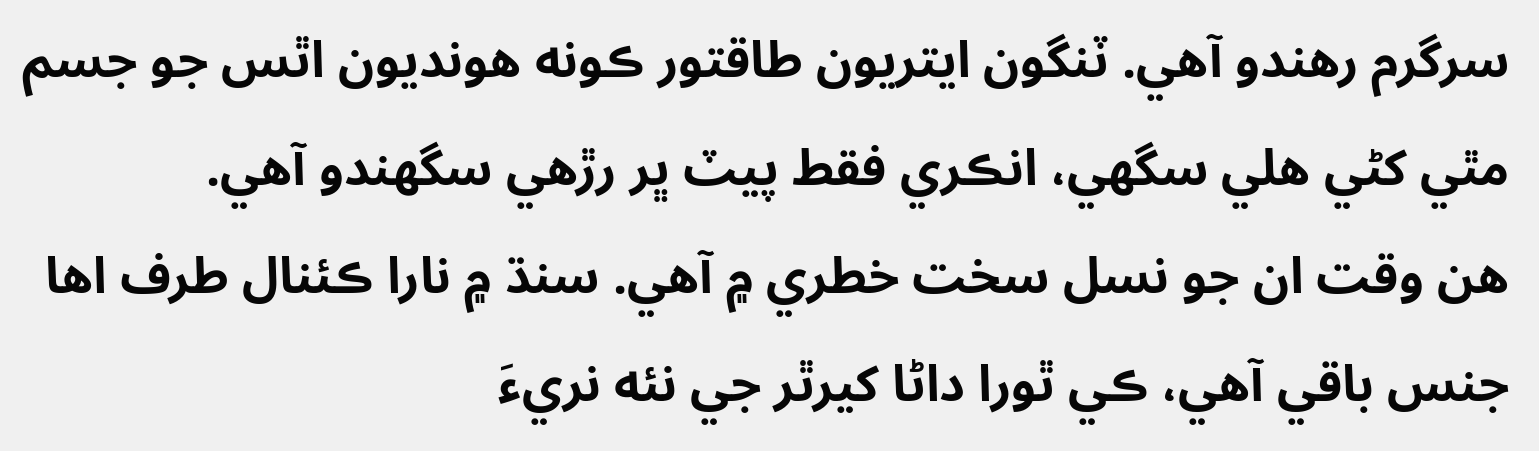سرگرم رھندو آھي. ٽنگون ايتريون طاقتور ڪونه ھونديون اٿس جو جسم مٿي کڻي ھلي سگھي، انڪري فقط پيٽ ڀر رڙھي سگھندو آھي.
ھن وقت ان جو نسل سخت خطري ۾ آھي. سنڌ ۾ نارا ڪئنال طرف اها جنس باقي آهي، ڪي ٿورا داڻا کيرٿر جي نئه نريءَ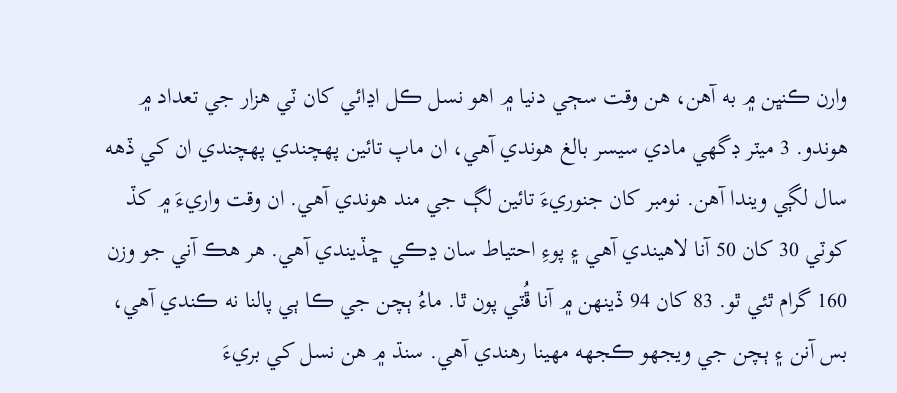وارن ڪنڀن ۾ به آهن، هن وقت سڄي دنيا ۾ اھو نسل ڪل اڍائي کان ٽي ھزار جي تعداد ۾ ھوندو. 3 ميٽر ڊگھي مادي سيسر بالغ ھوندي آھي، ان ماپ تائين پھچندي پھچندي ان کي ڏھه سال لڳي ويندا آھن. نومبر کان جنوريءَ تائين لڳ جي مند ھوندي آھي. ان وقت واريءَ ۾ کڏ کوٽي 30 کان 50 آنا لاھيندي آھي ۽ پوءِ احتياط سان ڍڪي ڇڏيندي آھي. ھر ھڪ آني جو وزن 160 گرام ٿئي ٿو. 83 کان 94 ڏينھن ۾ آنا ڦُٽي پون ٿا. ماءُ ٻچن جي ڪا ٻي پالنا نه ڪندي آھي، بس آنن ۽ ٻچن جي ويجھو ڪجھه مھينا رھندي آھي. سنڌ ۾ ھن نسل کي بريءَ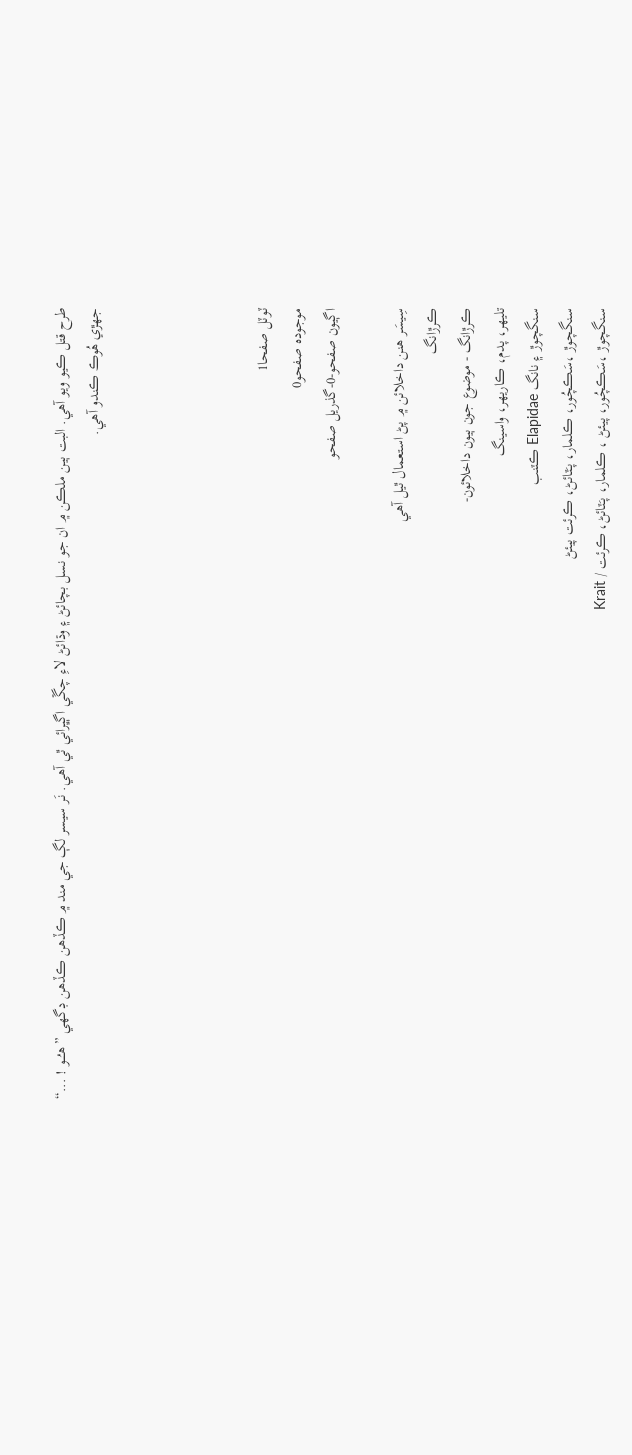طرح قتل ڪيو ويو آھي. البت ٻين ملڪن ۾ ان جو نسل بچائڻ ۽ وڌائڻ لاءِ چڱي اڳڀرائي ٿي آھي. نَـر سيسر لڳ جي مند ۾ ڪڏهن ڪڏهن ڊگهي ”هـُـــو ! ...“ جهڙي هُوڪ ڪندو آهي.




ٽوٽل صفحا1
موجودہ صفحو0
اڳيون صفحو-0-گذريل صفحو

سِيسَر ھنن داخلائن ۾ پڻ استعمال ٿيل آھي
ڪرڙانگ
ڪرڙانگ - موضوع جون ٻيون داخلائون-
تليهر، پدم، ڪاريهر، واسينگ
سنگچوڙ ۽ نانگ Elapidae ڪٽنب
سنگچوڙ ،سَڪچُور، ڪلمار، پـَٽائڻ، ڪرئت پيئڻ
سنگچوڙ ،سَڪچُور، پيئڻ ، ڪلمار، پـَٽائڻ، ڪرئت / Krait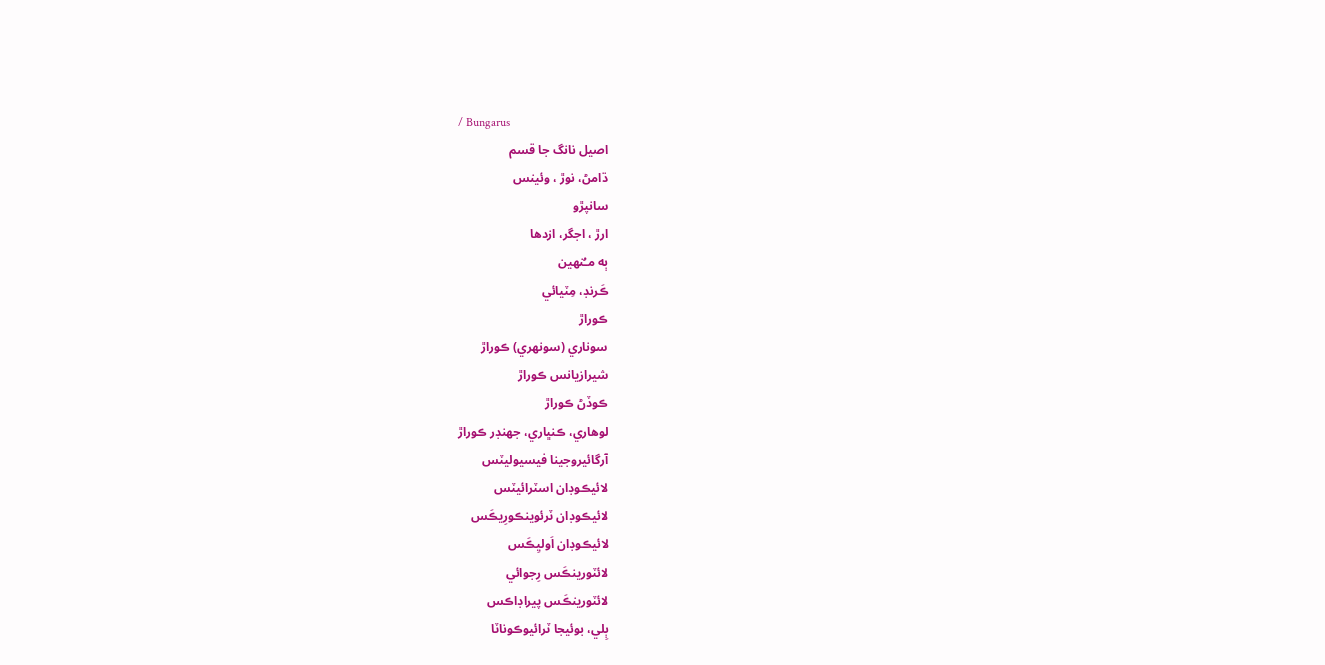/ Bungarus
اصيل نانگ جا قسم
ڌامڻ، نوڙ ، وئينس
سانپڙو
ارڙ ، اجگر، ازدها
ٻه مـُنهين
ڪَرنڊ، مِٽيائي
ڪوراڙ
سوناري (سونهري) ڪوراڙ
شيرازيانس ڪوراڙ
ڪوڏڻ ڪوراڙ
لوهاري، ڪنڀاري، جهنڊر ڪوراڙ
آرگائيروجينا فيسيوليٽس
لائيڪوڊان اسٽرائيٽس
لائيڪوڊان ٽرئوينڪورِيڪَس
لائيڪوڊان اَوليِڪَس
لائٽورينڪَس رِجوائي
لائٽورينڪَس پيراڊاڪس
ٻِلي، بوئيجا ٽرائيوڪوناٽا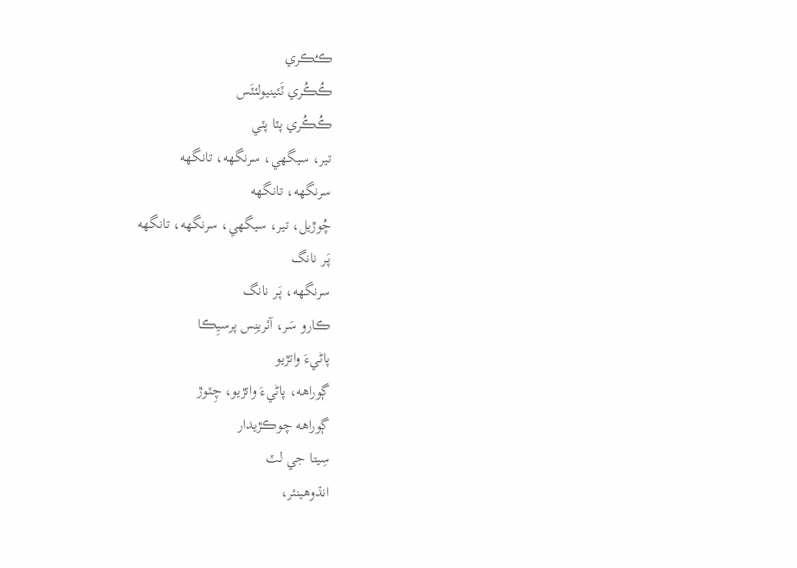ڪـُڪري
ڪُڪُري ٽَئينيولئٽَس
ڪُڪُري پٽا پٽي
تير، سيگهي، سرنگهه، تانگهه
سرنگهه، تانگهه
چُوڙيل، تير، سيگهي، سرنگهه، تانگهه
پَـر نانگ
سرنگهه، پَـر نانگ
ڪارو سَر، آئرينِس پرسيِڪا
پاڻيءَ واتڙيو
ڳوراهه، پاڻيءَ واتڙيو، چِٽوڙ
ڳوراهه چوڪڙيدار
سِيتا جي لٽ
انڌوهينئر،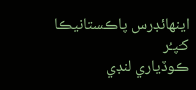اينهائڊرس پاڪستانيڪا
کـَپـُر
ڪوڏياري لنڊي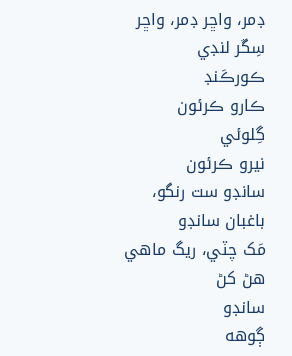ڊمر، واڇر ڊمر، واڇر
سِڱر لنڊي
ڪورڪَنڊ
ڪارو ڪرئون
گِلوئي
نيرو ڪرئون
سانڊو ست رنگو، باغبان سانڊو
مَک چٽي، ريگ ماهي
هڻ کڻ
سانڊو
ڳوهه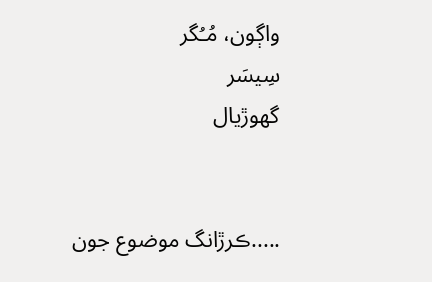واڳون، مُـُگر
سِيسَر
گهوڙيال


.....ڪرڙانگ موضوع جون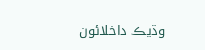وڌيڪ داخلائون